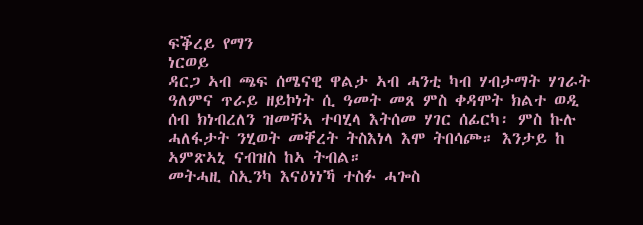ፍቕረይ የማን
ነርወይ
ዳርጋ ኣብ ጫፍ ሰሜናዊ ዋልታ ኣብ ሓንቲ ካብ ሃብታማት ሃገራት ዓለምና ጥራይ ዘይኮነት ሲ ዓመት መጸ ምስ ቀዳሞት ክልተ ወዲ ሰብ ክነብረለን ዝመቸኣ ተባሂላ እትሰመ ሃገር ሰፊርካ፡ ምስ ኩሉ ሓለፋታት ንሂወት መቐረት ትስእነላ እሞ ትበሳጮ። እንታይ ከ ኣምጽኣኒ ናብዝስ ከኣ ትብል።
መትሓዚ ስኢንካ እናዕነነኻ ተስፉ ሓጐስ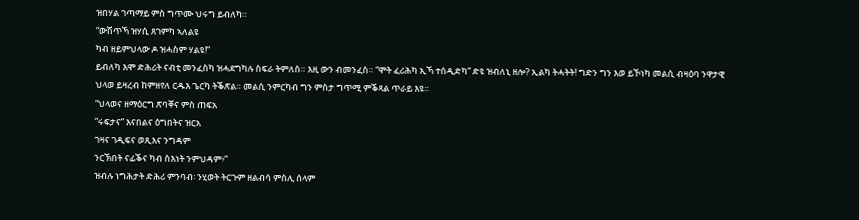ዝበሃል ገጣማይ ምስ ግጥሙ ህሩግ ይብለካ።
“ውሽጥኻ ዝሃሲ ጸገምካ ኣለልዩ
ካብ ዘይምህላው ዶ ዝሓስም ሃልዩ!”
ይብለካ እሞ ድሕሪት ናብቲ መንፈስካ ዝሓደግካሉ ስፍራ ትምለስ። እዚ ውን ብመንፈስ። “ሞት ፈሪሕካ ኢኻ ተሰዲድካ” ድዩ ዝብለኒ ዘሎ? ኢልካ ትሓትት! ግድን ግን እወ ይኾነካ መልሲ ብዛዕባ ንዋታዊ ህላወ ይዛረብ ከምዘየለ ርዱእ ጌርካ ትቕጽል። መልሲ ንምርካብ ግን ምስታ ግጥሚ ምቕጻል ጥራይ እዩ።
“ህላወና ዘማዕርግ ጽባቐና ምስ ጠፍአ
”ሩፍታና” እናበልና ዕግበትና ዝርአ
ገዛና ገዲፍና ወጺእና ንግዳም
ንርኽበት ናፊቕና ካብ ስእነት ንምህዳም፥”
ዝብሉ ነግሕታት ድሕሪ ምንባብ፡ ንሂወት ትርጉም ዘልብሳ ምስሊ ሰላም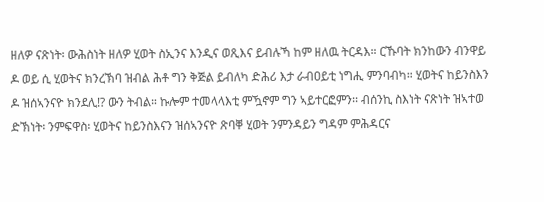ዘለዎ ናጽነት፡ ውሕስነት ዘለዎ ሂወት ስኢንና እንዲና ወጺእና ይብሉኻ ከም ዘለዉ ትርዳእ። ርኹባት ክንከውን ብንዋይ ዶ ወይ ሲ ሂወትና ክንረኽባ ዝብል ሕቶ ግን ቅጅል ይብለካ ድሕሪ እታ ራብዐይቲ ነግሒ ምንባብካ። ሂወትና ከይንስእን ዶ ዝሰኣንናዮ ክንደሊ!? ውን ትብል። ኩሎም ተመላላእቲ ምዃኖም ግን ኣይተርፎምን፡፡ ብሰንኪ ስእነት ናጽነት ዝኣተወ ድኽነት፡ ንምፍዋስ፡ ሂወትና ከይንስእናን ዝሰኣንናዮ ጽባቐ ሂወት ንምንዳይን ግዳም ምሕዳርና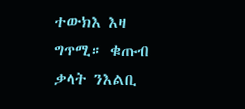ተውክእ እዛ ግጥሚ። ቁጡብ ቃላት ንእልቢ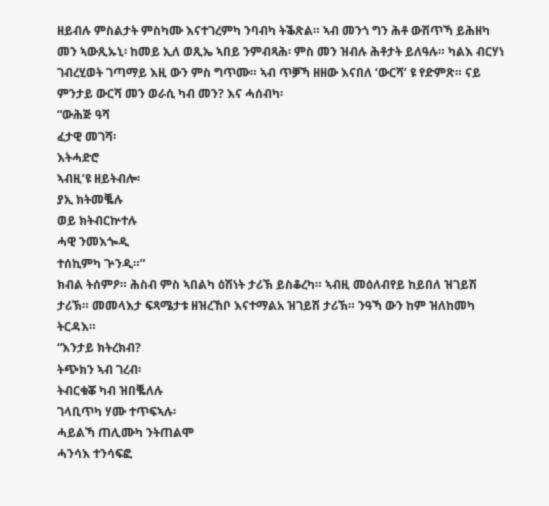ዘይብሉ ምስልታት ምስካሙ እናተገረምካ ንባብካ ትቕጽል። ኣብ መንጎ ግን ሕቶ ውሽጥኻ ይሕዘካ መን ኣውጺኡኒ፡ ከመይ ኢለ ወጺኤ ኣበይ ንምብጻሕ፡ ምስ መን ዝብሉ ሕቶታት ይለዓሉ። ካልእ ብርሃነ ገብረሂወት ገጣማይ እዚ ውን ምስ ግጥሙ። ኣብ ጥቓኻ ዘዘው እናበለ ‘ውርሻ’ ዩ የድምጽ። ናይ ምንታይ ውርሻ መን ወራሲ ካብ መን? እና ሓሰብካ፡
“ውሕጅ ዓሻ
ፈታዊ መገሻ፡
እትሓድሮ
ኣብዚ’ዩ ዘይትብሎ፡
ያኢ ክትመቘሉ
ወይ ክትብርኵተሉ
ሓዊ ንመእጐዲ
ተሰኪምካ ጕንዲ።”
ክብል ትሰምዖ። ሕስብ ምስ ኣበልካ ዕሽነት ታሪኽ ይስቆረካ። ኣብዚ መዕለብየይ ከይበለ ዝገይሽ ታሪኽ። መመላእታ ፍጻሜታቱ ዘዝረኸቦ እናተማልአ ዝገይሽ ታሪኽ። ንዓኻ ውን ከም ዝለከመካ ትርዳእ።
“እንታይ ክትረክብ?
ትጭክን ኣብ ገረብ፡
ትብርቁቖ ካብ ዝበቘለሉ
ገላቢጥካ ሃሙ ተጥፍኣሉ፡
ሓይልኻ ጠሊሙካ ንትጠልሞ
ሓንሳእ ተንሳፍፎ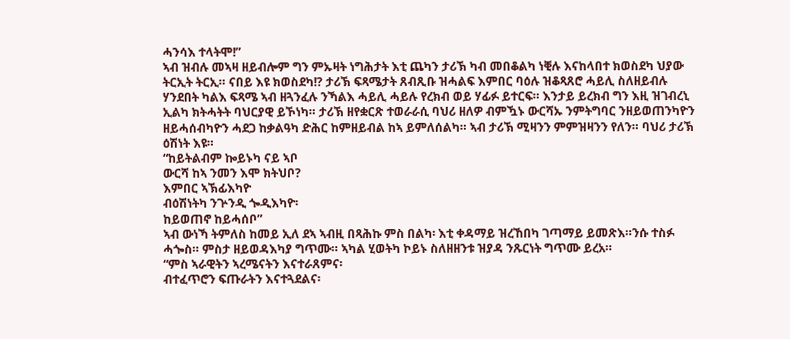ሓንሳእ ተላትሞ!”
ኣብ ዝብሉ መኣዛ ዘይብሎም ግን ምኡዛት ነግሕታት እቲ ጨካን ታሪኽ ካብ መበቆልካ ነቒሉ እናከላበተ ክወስደካ ህያው ትርኢት ትርኢ። ናበይ እዩ ክወስደካ!? ታሪኽ ፍጻሜታት ጸብጺቡ ዝሓልፍ እምበር ባዕሉ ዝቆጻጸሮ ሓይሊ ስለዘይብሉ ሃንደበት ካልእ ፍጻሜ ኣብ ዘጓንፈሉ ንኻልእ ሓይሊ ሓይሉ የረክብ ወይ ሃፊፉ ይተርፍ። እንታይ ይረክብ ግን እዚ ዝገብረኒ ኢልካ ክትሓትት ባህርያዊ ይኾነካ። ታሪኽ ዘየቋርጽ ተወራራሲ ባህሪ ዘለዎ ብምዃኑ ውርሻኡ ንምትግባር ንዘይወጠንካዮን ዘይሓሰብካዮን ሓደጋ ከቃልዓካ ድሕር ከምዘይብል ከኣ ይምለሰልካ። ኣብ ታሪኽ ሚዛንን ምምዝዛንን የለን። ባህሪ ታሪኽ ዕሽነት እዩ።
“ከይትልብም ኰይኑካ ናይ ኣቦ
ውርሻ ከኣ ንመን እሞ ክትህቦ?
እምበር ኣኽፊእካዮ
ብዕሽነትካ ንጕንዲ ጐዲእካዮ፡
ከይወጠኖ ከይሓሰቦ”
ኣብ ውነኻ ትምለስ ከመይ ኢለ ደኣ ኣብዚ በጻሕኩ ምስ በልካ፡ እቲ ቀዳማይ ዝረኸበካ ገጣማይ ይመጽእ።ንሱ ተስፉ ሓጐስ። ምስታ ዘይወዳእካያ ግጥሙ። ኣካል ሂወትካ ኮይኑ ስለዘዘንቱ ዝያዳ ንጹርነት ግጥሙ ይረአ።
“ምስ ኣራዊትን ኣረሜናትን እናተራጸምና፡
ብተፈጥሮን ፍጡራትን እናተጓደልና፡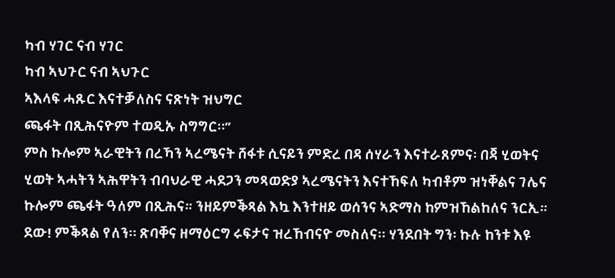ካብ ሃገር ናብ ሃገር
ካብ ኣህጉር ናብ ኣህጉር
ኣእላፍ ሓጹር እናተቓለስና ናጽነት ዝህግር
ጫፋት በጺሕናዮም ተወዲኡ ስግግር፡፡”
ምስ ኩሎም ኣራዊትን በረኻን ኣረሜናት ሸፋቱ ሲናይን ምድረ በዳ ሰሃራን እናተራጸምና፡ በጃ ሂወትና ሂወት ኣሓትን ኣሕዋትን ብባህራዊ ሓደጋን መጻወድያ ኣረሜናትን እናተኸፍለ ካብቶም ዝነቐልና ገሌና ኩሎም ጫፋት ዓለም በጺሕና። ንዘይምቕጻል እኳ እንተዘይ ወሰንና ኣድማስ ከምዝኸልከለና ንርኢ። ደው! ምቕጻል የለን፡፡ ጽባቐና ዘማዕርግ ሩፍታና ዝረኸብናዮ መስለና፡፡ ሃንደበት ግን፡ ኩሉ ከንቱ እዩ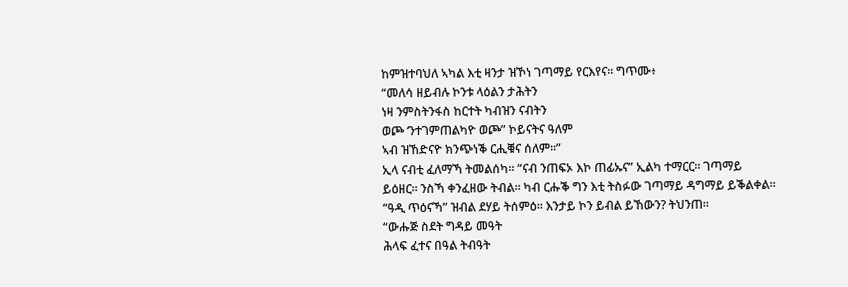ከምዝተባህለ ኣካል እቲ ዛንታ ዝኾነ ገጣማይ የርእየና። ግጥሙ፥
“መለሳ ዘይብሉ ኮንቱ ላዕልን ታሕትን
ነዛ ንምስትንፋስ ከርተት ካብዝን ናብትን
ወጮ ‘ንተገምጠልካዮ ወጮ” ኮይናትና ዓለም
ኣብ ዝኸድናዮ ክንጭነቕ ርሒቑና ሰለም፡፡”
ኢላ ናብቲ ፈለማኻ ትመልሰካ። “ናብ ንጠፍኦ እኮ ጠፊኡና” ኢልካ ተማርር። ገጣማይ ይዕዘር። ንስኻ ቀንፈዘው ትብል። ካብ ርሑቕ ግን እቲ ትስፉው ገጣማይ ዳግማይ ይቕልቀል።
“ዓዲ ጥዕናኻ” ዝብል ደሃይ ትሰምዕ። እንታይ ኮን ይብል ይኸውን? ትህንጠ።
“ውሑጅ ስደት ግዳይ መዓት
ሕላፍ ፈተና በዓል ትብዓት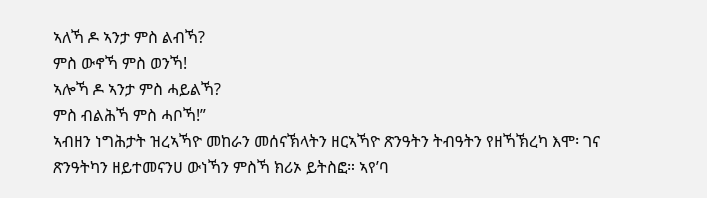ኣለኻ ዶ ኣንታ ምስ ልብኻ?
ምስ ውኖኻ ምስ ወንኻ!
ኣሎኻ ዶ ኣንታ ምስ ሓይልኻ?
ምስ ብልሕኻ ምስ ሓቦኻ!”
ኣብዘን ነግሕታት ዝረኣኻዮ መከራን መሰናኽላትን ዘርኣኻዮ ጽንዓትን ትብዓትን የዘኻኽረካ እሞ፡ ገና ጽንዓትካን ዘይተመናንሀ ውነኻን ምስኻ ክሪኦ ይትስፎ። ኣየ’ባ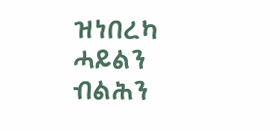ዝነበረካ ሓይልን ብልሕን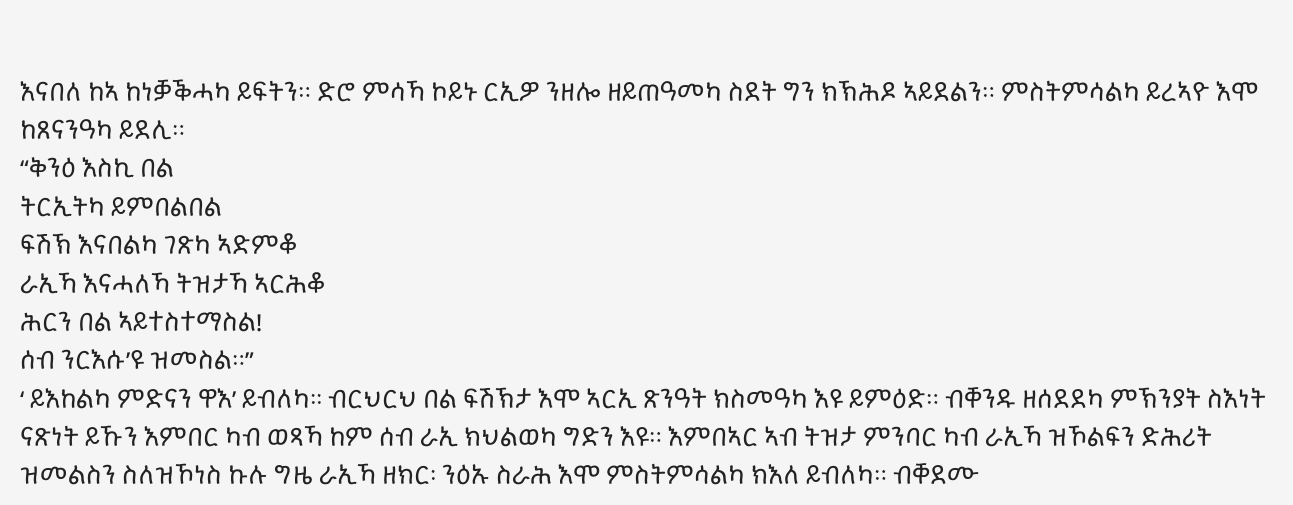እናበለ ከኣ ከነቓቕሓካ ይፍትን። ድሮ ምሳኻ ኮይኑ ርኢዎ ንዘሎ ዘይጠዓመካ ስደት ግን ክኽሕዶ ኣይደልን። ምስትምሳልካ ይረኣዮ እሞ ከጸናንዓካ ይደሊ።
“ቅንዕ እስኪ በል
ትርኢትካ ይምበልበል
ፍሽኽ እናበልካ ገጽካ ኣድምቆ
ራኢኻ እናሓለኻ ትዝታኻ ኣርሕቆ
ሕርን በል ኣይተስተማስል!
ሰብ ንርእሱ’ዩ ዝመስል።”
‘ ይእከልካ ምድናን ዋእ’ ይብለካ፡፡ ብርህርህ በል ፍሽኽታ እሞ ኣርኢ ጽንዓት ክስመዓካ እዩ ይምዕድ። ብቐንዱ ዘሰደደካ ምኽንያት ስእነት ናጽነት ይኹን እምበር ካብ ወጻኻ ከም ሰብ ራኢ ክህልወካ ግድን እዩ። እምበኣር ኣብ ትዝታ ምንባር ካብ ራኢኻ ዝኾልፍን ድሕሪት ዝመልስን ስለዝኾነስ ኩሉ ግዜ ራኢኻ ዘክር፡ ንዕኡ ስራሕ እሞ ምስትምሳልካ ክእለ ይብለካ። ብቐደሙ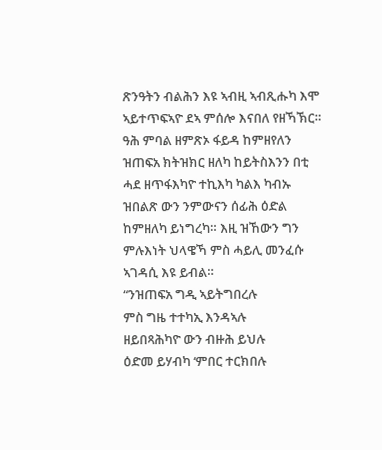ጽንዓትን ብልሕን እዩ ኣብዚ ኣብጺሑካ እሞ ኣይተጥፍኣዮ ደኣ ምሰሎ እናበለ የዘኻኽር።
ዓሕ ምባል ዘምጽኦ ፋይዳ ከምዘየለን ዝጠፍአ ክትዝክር ዘለካ ከይትስእንን በቲ ሓደ ዘጥፋእካዮ ተኪእካ ካልእ ካብኡ ዝበልጽ ውን ንምውናን ሰፊሕ ዕድል ከምዘለካ ይነግረካ። እዚ ዝኸውን ግን ምሉእነት ህላዌኻ ምስ ሓይሊ መንፈሱ ኣገዳሲ እዩ ይብል።
“ንዝጠፍአ ግዲ ኣይትግበረሉ
ምስ ግዜ ተተካኢ እንዳኣሉ
ዘይበጻሕካዮ ውን ብዙሕ ይህሉ
ዕድመ ይሃብካ ‘ምበር ተርክበሉ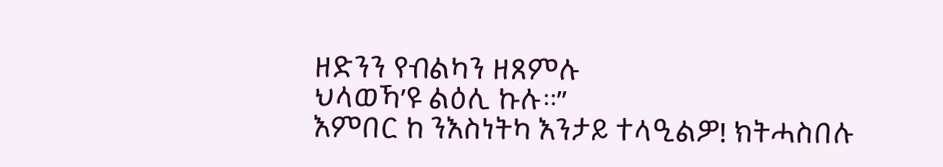ዘድንን የብልካን ዘጸምሉ
ህላወኻ’ዩ ልዕሊ ኩሉ፡፡”
እምበር ከ ንእስነትካ እንታይ ተላዒልዎ! ክትሓስበሉ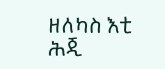ዘለካስ እቲ ሕጂ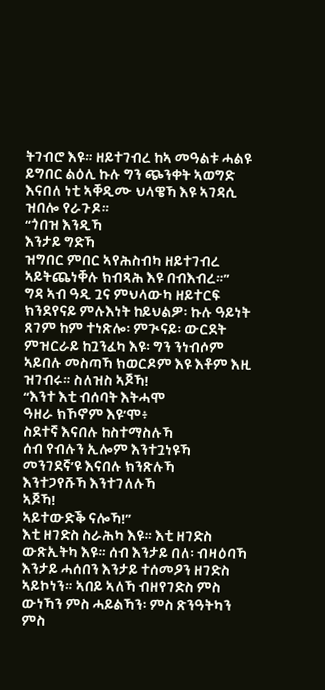ትገብሮ እዩ። ዘይተገብረ ከኣ መዓልቱ ሓልዩ ይግበር ልዕሊ ኩሉ ግን ጭንቀት ኣወግድ እናበለ ነቲ ኣቐዲሙ ህላዌኻ እዩ ኣገዳሲ ዝበሎ የራጉዶ።
“ጎበዝ እንዲኻ
እንታይ ግድኻ
ዝግበር ምበር ኣየሕስብካ ዘይተገብረ
ኣይትጨነቐሉ ክብጻሕ እዩ በብእብረ።”
ግዳ ኣብ ዓዲ ጓና ምህላውካ ዘይተርፍ ክንደየናይ ምሉእነት ከይህልዎ፡ ኩሉ ዓይነት ጸገም ከም ተነጽሎ፡ ምጒናይ፡ ውርደት ምዝርራይ ከጓንፈካ እዩ፡ ግን ንነብሶም ኣይበሉ መስጣኻ ክወርዶም እዩ እቶም እዚ ዝገብሩ። ስለዝስ ኣጆኻ!
“እንተ እቲ ብሰባት እትሓሞ
ዓዘራ ክኾኖም እዩ’ሞ፥
ስደተኛ እናበሉ ከስተማስሉኻ
ሰብ የብሉን ኢሎም እንተጓነዩኻ
መንገደኛ’ዩ እናበሉ ክንጽሉኻ
እንተጋየሹኻ እንተገለሉኻ
ኣጆኻ!
ኣይተውድቕ ናሎኻ!”
እቲ ዘገድስ ስራሕካ እዩ። እቲ ዘገድስ ውጽኢትካ እዩ። ሰብ እንታይ በለ፡ ብዛዕባኻ እንታይ ሓሰበን እንታይ ተሰመዖን ዘገድስ ኣይኮነን። ኣበይ ኣለኻ ብዘየገድስ ምስ ውነኻን ምስ ሓይልኻን፡ ምስ ጽንዓትካን ምስ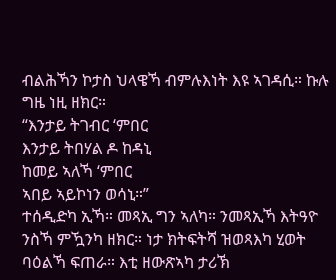ብልሕኻን ኮታስ ህላዌኻ ብምሉእነት እዩ ኣገዳሲ። ኩሉ ግዜ ነዚ ዘክር።
“እንታይ ትገብር ‘ምበር
እንታይ ትበሃል ዶ ከዳኒ
ከመይ ኣለኻ ‘ምበር
ኣበይ ኣይኮነን ወሳኒ።”
ተሰዲድካ ኢኻ። መጻኢ ግን ኣለካ። ንመጻኢኻ እትዓዮ ንስኻ ምዃንካ ዘክር። ነታ ክትፍትሻ ዝወጻእካ ሂወት ባዕልኻ ፍጠራ። እቲ ዘውጽኣካ ታሪኽ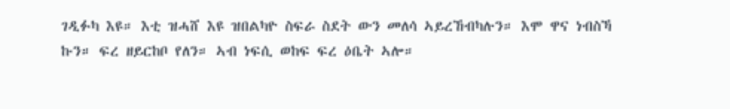ገዲፉካ እዩ። እቲ ዝሓሸ እዩ ዝበልካዮ ስፍራ ስደት ውን መለሳ ኣይረኸብካሉን። እሞ ዋና ነብስኻ ኩን። ፍረ ዘይርከቦ የለን። ኣብ ነፍሲ ወከፍ ፍረ ዕቤት ኣሎ።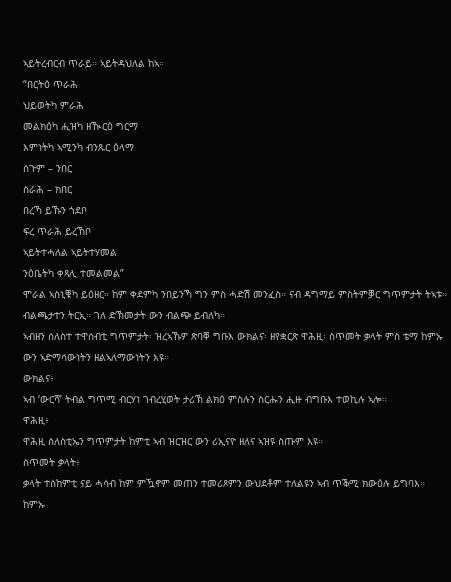ኣይትረብርብ ጥራይ። ኣይትዳህለል ከኣ።
“በርትዕ ጥራሕ
ህይወትካ ምራሕ
መልክዕካ ሒዝካ ዘዂርዕ ግርማ
እምነትካ ኣሚንካ ብንጹር ዕላማ
ሰጉም – ንበር
ስራሕ – ክበር
በረኻ ይኹን ጎደቦ
ፍረ ጥራሕ ይረኸቦ
ኣይትተሓለል ኣይትተሃመል
ንዕቤትካ ቀጻሊ ተመልመል”
ሞራል ኣስኒቑካ ይዕዘር። ከም ቀደምካ ንበይንኻ ግን ምስ ሓድሽ መንፈስ። ናብ ዳግማይ ምስትምቓር ግጥምታት ትኣቱ። ብልጫታተን ትርኢ። ገለ ድኽመታት ውን ብልጭ ይብለካ።
ኣብዘን ሰለስተ ተዋሰብቲ ግጥምታት፡ ዝረኣኹዎ ጽባቐ ግቡእ ውክልና፡ ዘየቋርጽ ዋሕዚ፡ ስጥመት ቃላት ምስ ቴማ ከምኡ ውን ኣድማሳውነትን ዘልኣለማውነትን እዩ።
ውክልና፥
ኣብ ‘ውርሻ’ ትብል ግጥሚ ብርሃነ ገብረሂወት ታሪኽ ልክዕ ምስሉን ስርሑን ሒዙ ብግቡእ ተወኪሉ ኣሎ።
ዋሕዚ፥
ዋሕዚ ሰለስቲኤን ግጥምታት ከምቲ ኣብ ዝርዝር ውን ሪኢናዮ ዘለና ኣዝዩ ስጡም እዩ።
ስጥመት ቃላት፥
ቃላት ተሰከምቲ ናይ ሓሳብ ከም ምዃኖም መጠን ተመሪጾምን ውህደቶም ተለልዩን ኣብ ጥቕሚ ክውዕሉ ይግባእ። ከምኡ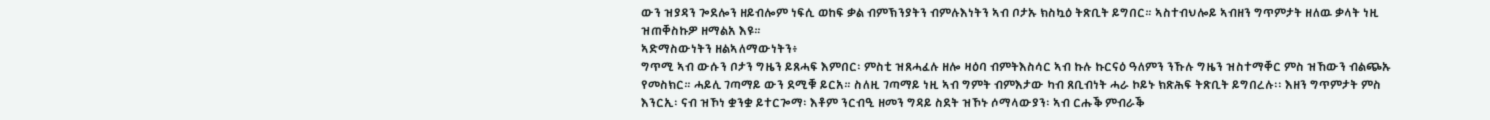ውን ዝያዳን ጐደሎን ዘይብሎም ነፍሲ ወከፍ ቃል ብምኽንያትን ብምሉእነትን ኣብ ቦታኡ ክስኳዕ ትጽቢት ይግበር። ኣስተብህሎይ ኣብዘን ግጥምታት ዘለዉ ቃላት ነዚ ዝጠቐስኩዎ ዘማልአ እዩ።
ኣድማስውነትን ዘልኣለማውነትን፥
ግጥሚ ኣብ ውሱን ቦታን ግዜን ይጸሓፍ እምበር፡ ምስቲ ዝጸሓፈሉ ዘሎ ዛዕባ ብምትእስሳር ኣብ ኩሉ ኩርናዕ ዓለምን ንኹሉ ግዜን ዝስተማቐር ምስ ዝኸውን ብልጭኡ የመስክር። ሓይሊ ገጣማይ ውን ደሚቑ ይርአ። ስለዚ ገጣማይ ነዚ ኣብ ግምት ብምእታው ካብ ጸቢብነት ሓራ ኮይኑ ክጽሕፍ ትጽቢት ይግበረሉ፡፡ እዘን ግጥምታት ምስ እንርኢ፡ ናብ ዝኾነ ቋንቋ ይተርጐማ፡ እቶም ንርብዒ ዘመን ግዳይ ስደት ዝኾኑ ሶማላውያን፡ ኣብ ርሑቕ ምብራቕ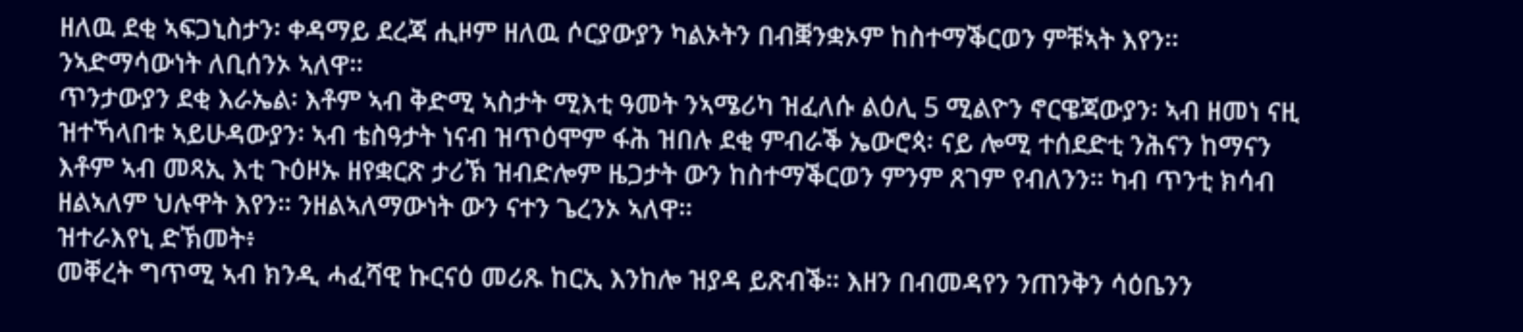ዘለዉ ደቂ ኣፍጋኒስታን፡ ቀዳማይ ደረጃ ሒዞም ዘለዉ ሶርያውያን ካልኦትን በብቛንቋኦም ከስተማቕርወን ምቹኣት እየን፡፡ ንኣድማሳውነት ለቢሰንኦ ኣለዋ።
ጥንታውያን ደቂ እራኤል፡ እቶም ኣብ ቅድሚ ኣስታት ሚእቲ ዓመት ንኣሜሪካ ዝፈለሱ ልዕሊ 5 ሚልዮን ኖርዌጃውያን፡ ኣብ ዘመነ ናዚ ዝተኻላበቱ ኣይሁዳውያን፡ ኣብ ቴስዓታት ነናብ ዝጥዕሞም ፋሕ ዝበሉ ደቂ ምብራቕ ኤውሮጳ፡ ናይ ሎሚ ተሰደድቲ ንሕናን ከማናን እቶም ኣብ መጻኢ እቲ ጉዕዞኡ ዘየቋርጽ ታሪኽ ዝብድሎም ዜጋታት ውን ከስተማቕርወን ምንም ጸገም የብለንን። ካብ ጥንቲ ክሳብ ዘልኣለም ህሉዋት እየን። ንዘልኣለማውነት ውን ናተን ጌረንኦ ኣለዋ።
ዝተራእየኒ ድኽመት፥
መቐረት ግጥሚ ኣብ ክንዲ ሓፈሻዊ ኩርናዕ መሪጹ ከርኢ እንከሎ ዝያዳ ይጽብቕ። እዘን በብመዳየን ንጠንቅን ሳዕቤንን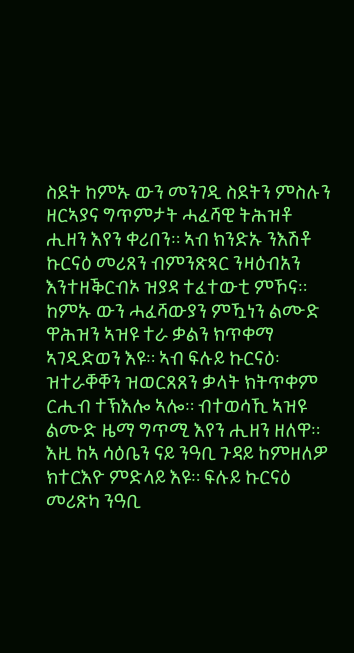ስደት ከምኡ ውን መንገዲ ስደትን ምስሉን ዘርኣያና ግጥምታት ሓፈሻዊ ትሕዝቶ ሒዘን እየን ቀሪበን። ኣብ ክንድኡ ንእሽቶ ኩርናዕ መሪጸን ብምንጽጻር ንዛዕብአን እንተዘቕርብኦ ዝያዳ ተፈተውቲ ምኾና።
ከምኡ ውን ሓፈሻውያን ምዃነን ልሙድ ዋሕዝን ኣዝዩ ተራ ቃልን ክጥቀማ ኣገዲድወን እዩ። ኣብ ፍሉይ ኩርናዕ፡ ዝተራቐቐን ዝወርጸጸን ቃላት ክትጥቀም ርሒብ ተኽእሎ ኣሎ። ብተወሳኺ ኣዝዩ ልሙድ ዜማ ግጥሚ እየን ሒዘን ዘለዋ። እዚ ከኣ ሳዕቤን ናይ ንዓቢ ጉዳይ ከምዘለዎ ክተርእዮ ምድላይ እዩ። ፍሉይ ኩርናዕ መሪጽካ ንዓቢ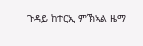ጉዳይ ከተርኢ ምኽኣል ዜማ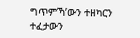ግጥምኻ’ውን ተዘካርን ተፈታውን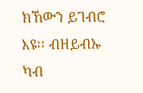ክኸውን ይገብሮ እዩ፡፡ ብዘይብኡ ካብ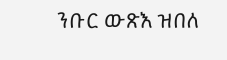ንቡር ውጽእ ዝበለ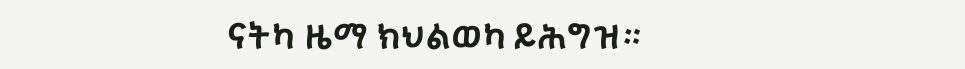ናትካ ዜማ ክህልወካ ይሕግዝ።